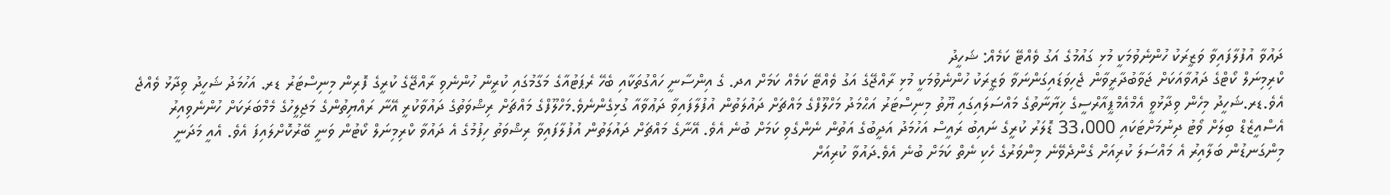ދައުވާ އުފުލާފައިވާ ވަޒީރަކު ހުންނެވުމަކީ މުޅި ގައުމުގެ އަގު ވެއްޓޭ ކަމެއް: ޝަހީދު
ކްރިމިނަލް ކޯޓްގެ ދައުވާއަކަށް ޖަވާބުދާރީވާން ޖެހިވަޑައިގަންނަވާ ވަޒީރަކު ހުންނެވުމަކީ މުޅި ރާއްޖޭގެ އަގު ވެއްޓޭ ކަމެއް ކަމަށް އދ. ގެ އިންސާނީ ހައްގުތަކާއި ބެހޭ ރެޕަޓުއާގެ މަގާމުގައި ކުރީން ހުންނެވި ރާއްޖޭގެ ކުރީގެ ފޮރިން މިނިސްޓަރު ޑރ. އަހުމަދު ޝަހީދު ވިދާޅު ވެއްޖެ އެވެ.ޑރ.ޝަހީދު މިހެން ވިދާޅުވީ އެމްއެމްޕީއާރްސީގެ ޚިޔާނާތުގެ މައްސަލައިގައި ޔޫތު މިނިސްޓަރު އަޙްމަދު މަހްލޫފްގެ މައްޗަށް ދައުލަތުން އުފުލާފައިވާ ދަޢުވާއާ ގުޅިގެންނެވެ.މަހްލޫފްގެ މައްޗަށް ރިޝްވަތުގެ ދައުވާކުރީ އޭނާ ރައްޔިތުންގެ މަޖިލީހުގެ މެމްބަރަކަށް ހުންނެވިއިރު އެސްއީޒެޑް ބިލަށް ވޯޓު ދިނުމަށްޓަކައި 33،000 ޑޮލަރު ކުރީގެ ނައިބު ރައީސް އަހުމަދު އަދީބުގެ އަތުން ނެންގެވި ކަމަށް ބުނެ އެވެ. އޭނާގެ މައްޗަށް ދައުލަތުން އުފުލާފައިވާ ރިޝްވަތު ހިފުމުގެ އެ ދައުވާ ކްރިމިނަލް ކޯޓުން ވަނީ ބޭރުކޮށްލައިފަ އެވެ. އެއީ މަދަނީ މިންގަނޑުން ބަލާއިރު އެ މައްސަލަ ކުރިއަށް ގެންދެވޭނެ މިންވަރުގެ ހެކި ނެތް ކަމަށް ބުނެ އެވެ.ދައުވާ ކުރިއަށް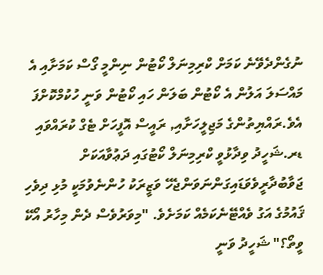ނުގެންދެވޭނެ ކަމަށް ކްރިމިނަލް ކޯޓުން ނިންމީ ގޯސް ކަމަށާއި އެ މައްސަލަ އަލުން އެ ކޯޓުން ބަލަން ހައި ކޯޓުން ވަނީ ހުކުމްކޮށްފަ އެވެ.ރައްޔިތުންގެ މަޖިލީހަށާއި, ރައީސް އޮފީހަށް ޓެގް ކުރައްވައި ޑރ.ޝަހީދު ވިދާޅުވީ ކްރިމިނަލް ކޯޓުގައި ދަޢުވާއަކަށް ޖަވާބުދާރީވެވަޑައިގަންނަވަންޖެހޭ ވަޒީރަކު ހުންނެވުމަކީ މުޅި ދިވެހި ޤައުމުގެ އަގު ވެއްޓޭނެކަމެއް ކަމަށެވެ. "މިވަރުވެސް ދެން މިހާރު އޯކޭ ވީތޯ؟" ޝަހީދު ވަނީ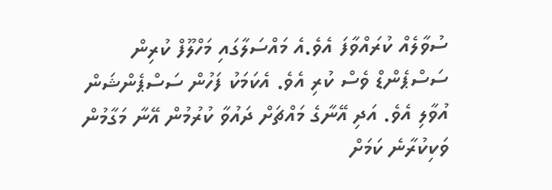ސުވާލެއް ކުރައްވާފަ އެވެ.އެ މައްސަލާގައި މަހްލޫފް ކުރިން ސަސްޕެންޑް ވެސް ކުރި އެވެ. އެކަމަކު ފަހުން ސަސްޕެންޝަން އުވާލި އެވެ. އަދި އޭނާގެ މައްޗަށް ދައުވާ ކުރުމުން އޭނާ މަގާމުން ވަކިކުރާނެ ކަމަށް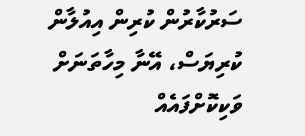ސަރުކާރުން ކުރިން އިއުލާން ކުރިޔަސް، އޭނާ މިހާތަނަށް ވަކިކޮށްފައެއް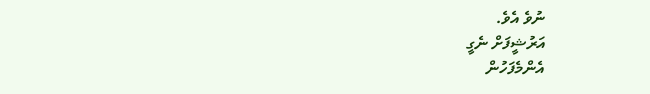ނުވެ އެވެ.
އަރުޝީފަށް ނެގީ
އެންމެފަހުން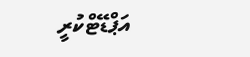އަޕްޑޭޓްކުރީ